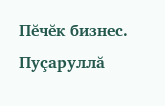Пĕчĕк бизнес. Пуçаруллă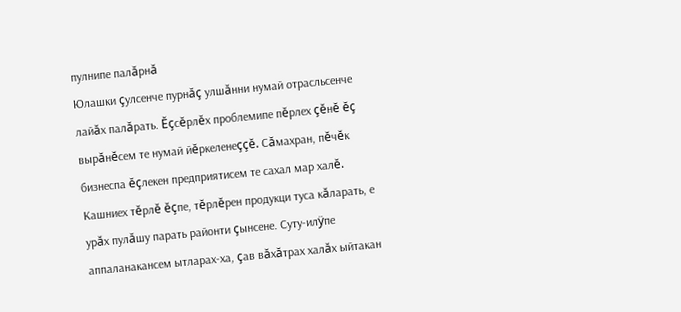пулнипе палăрнă
Юлашки çулсенче пурнăç улшăнни нумай отрасльсенче лайăх палăрать. Ĕçсĕрлĕх проблемипе пĕрлех çĕнĕ ĕç вырăнĕсем те нумай йĕркеленеççĕ. Сăмахран, пĕчĕк бизнеспа ĕçлекен предприятисем те сахал мар халĕ. Кашниех тĕрлĕ ĕçпе, тĕрлĕрен продукци туса кăларать, е урăх пулăшу парать районти çынсене. Суту-илÿпе аппаланакансем ытларах-ха, çав вăхăтрах халăх ыйтакан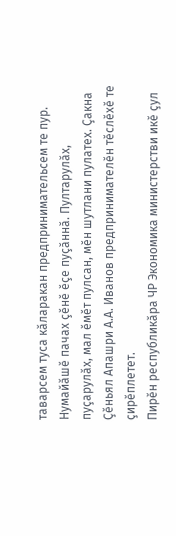таварсем туса кăларакан предпринимательсем те пур. Нумайăшĕ пачах çĕнĕ ĕçе пуçăннă. Пултарулăх, пуçарулăх, мал ĕмĕт пулсан, мĕн шутлани пулатех. Çакна Çĕньял Апашри А.А. Иванов предпринимателĕн тĕслĕхĕ те çирĕплетет.
Пирĕн республикăра ЧР Экономика министерстви икĕ çул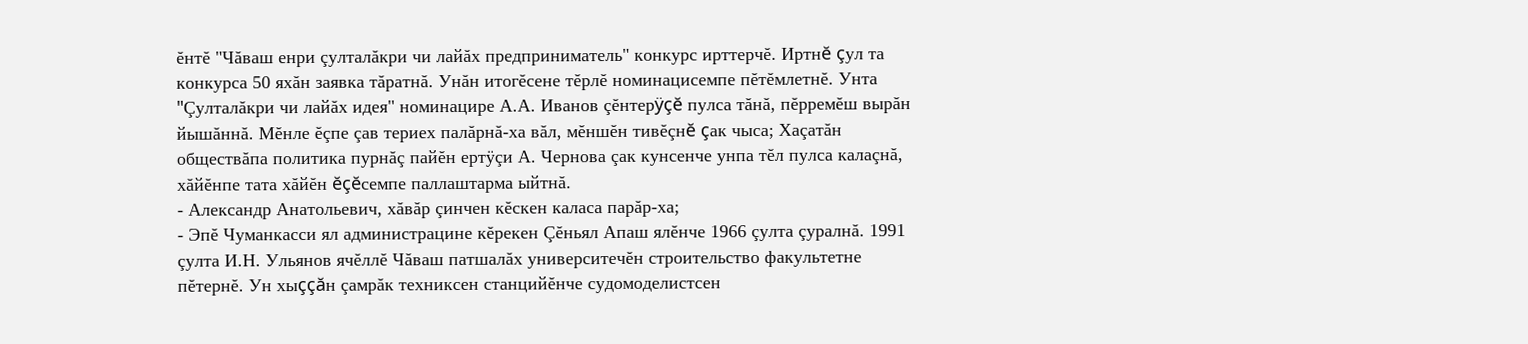ĕнтĕ "Чăваш енри çулталăкри чи лайăх предприниматель" конкурс ирттерчĕ. Иртнĕ çул та конкурса 50 яхăн заявка тăратнă. Унăн итогĕсене тĕрлĕ номинацисемпе пĕтĕмлетнĕ. Унта "Çулталăкри чи лайăх идея" номинацире А.А. Иванов çĕнтерÿçĕ пулса тăнă, пĕрремĕш вырăн йышăннă. Мĕнле ĕçпе çав териех палăрнă-ха вăл, мĕншĕн тивĕçнĕ çак чыса; Хаçатăн обществăпа политика пурнăç пайĕн ертÿçи А. Чернова çак кунсенче унпа тĕл пулса калаçнă, хăйĕнпе тата хăйĕн ĕçĕсемпе паллаштарма ыйтнă.
- Александр Анатольевич, хăвăр çинчен кĕскен каласа парăр-ха;
- Эпĕ Чуманкасси ял администрацине кĕрекен Çĕньял Апаш ялĕнче 1966 çулта çуралнă. 1991 çулта И.Н. Ульянов ячĕллĕ Чăваш патшалăх университечĕн строительство факультетне пĕтернĕ. Ун хыççăн çамрăк техниксен станцийĕнче судомоделистсен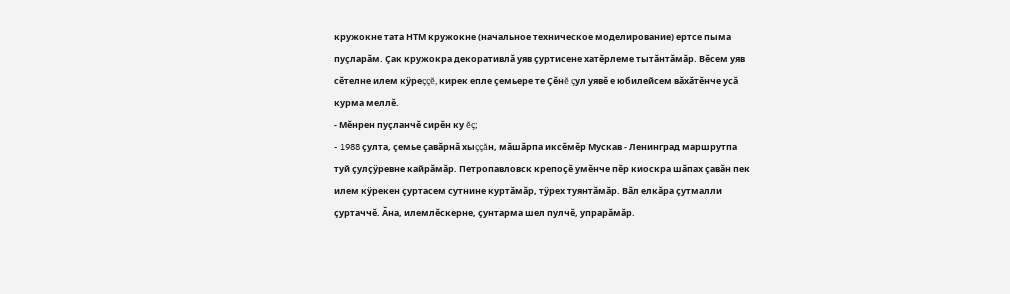кружокне тата НТМ кружокне (начальное техническое моделирование) ертсе пыма пуçларăм. Çак кружокра декоративлă уяв çуртисене хатĕрлеме тытăнтăмăр. Вĕсем уяв сĕтелне илем кÿреççĕ, кирек епле çемьере те Çĕнĕ çул уявĕ е юбилейсем вăхăтĕнче усă курма меллĕ.
- Мĕнрен пуçланчĕ сирĕн ку ĕç;
- 1988 çулта, çемье çавăрнă хыççăн, мăшăрпа иксĕмĕр Мускав - Ленинград маршрутпа туй çулçÿревне кайрăмăр. Петропавловск крепоçĕ умĕнче пĕр киоскра шăпах çавăн пек илем кÿрекен çуртасем сутнине куртăмăр, тÿрех туянтăмăр. Вăл елкăра çутмалли çуртаччĕ. Ăна, илемлĕскерне, çунтарма шел пулчĕ, упрарăмăр.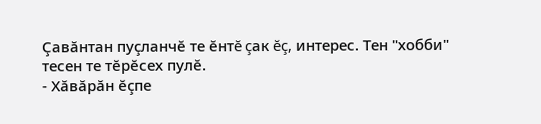Çавăнтан пуçланчĕ те ĕнтĕ çак ĕç, интерес. Тен "хобби" тесен те тĕрĕсех пулĕ.
- Хăвăрăн ĕçпе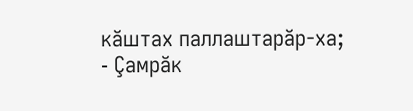кăштах паллаштарăр-ха;
- Çамрăк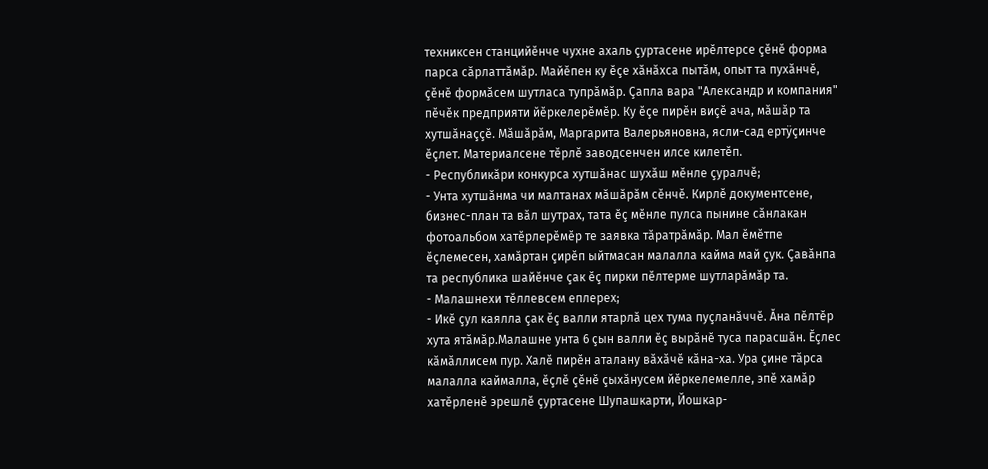техниксен станцийĕнче чухне ахаль çуртасене ирĕлтерсе çĕнĕ форма парса сăрлаттăмăр. Майĕпен ку ĕçе хăнăхса пытăм, опыт та пухăнчĕ, çĕнĕ формăсем шутласа тупрăмăр. Çапла вара "Александр и компания" пĕчĕк предприяти йĕркелерĕмĕр. Ку ĕçе пирĕн виçĕ ача, мăшăр та хутшăнаççĕ. Мăшăрăм, Маргарита Валерьяновна, ясли-сад ертÿçинче ĕçлет. Материалсене тĕрлĕ заводсенчен илсе килетĕп.
- Республикăри конкурса хутшăнас шухăш мĕнле çуралчĕ;
- Унта хутшăнма чи малтанах мăшăрăм сĕнчĕ. Кирлĕ документсене, бизнес-план та вăл шутрах, тата ĕç мĕнле пулса пынине сăнлакан фотоальбом хатĕрлерĕмĕр те заявка тăратрăмăр. Мал ĕмĕтпе ĕçлемесен, хамăртан çирĕп ыйтмасан малалла кайма май çук. Çавăнпа та республика шайĕнче çак ĕç пирки пĕлтерме шутларăмăр та.
- Малашнехи тĕллевсем еплерех;
- Икĕ çул каялла çак ĕç валли ятарлă цех тума пуçланăччĕ. Ăна пĕлтĕр хута ятăмăр.Малашне унта 6 çын валли ĕç вырăнĕ туса парасшăн. Ĕçлес кăмăллисем пур. Халĕ пирĕн аталану вăхăчĕ кăна-ха. Ура çине тăрса малалла каймалла, ĕçлĕ çĕнĕ çыхăнусем йĕркелемелле, эпĕ хамăр хатĕрленĕ эрешлĕ çуртасене Шупашкарти, Йошкар-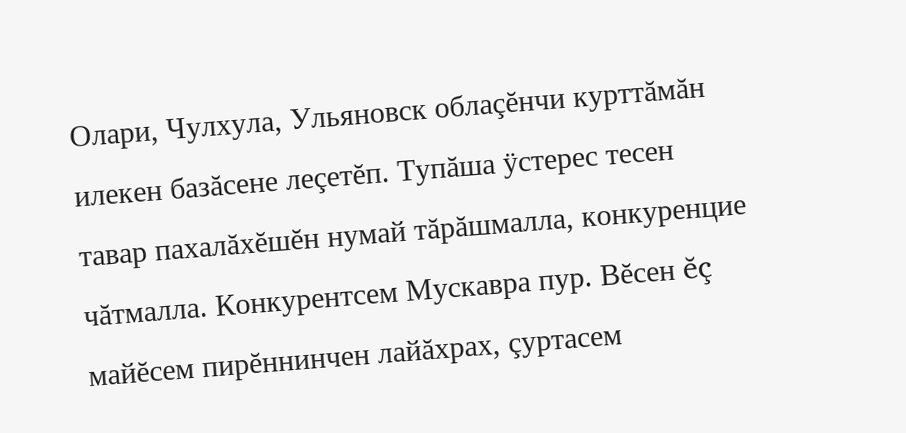Олари, Чулхула, Ульяновск облаçĕнчи курттăмăн илекен базăсене леçетĕп. Тупăша ÿстерес тесен тавар пахалăхĕшĕн нумай тăрăшмалла, конкуренцие чăтмалла. Конкурентсем Мускавра пур. Вĕсен ĕç майĕсем пирĕннинчен лайăхрах, çуртасем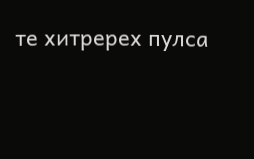те хитререх пулса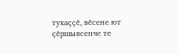тухаççĕ, вĕсене ют çĕршывсенче те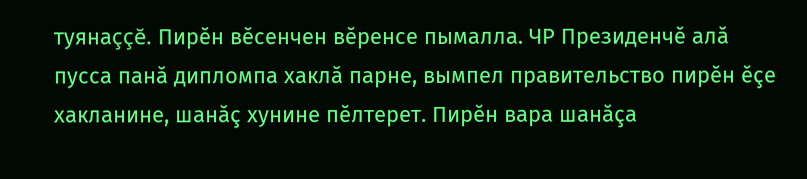туянаççĕ. Пирĕн вĕсенчен вĕренсе пымалла. ЧР Президенчĕ алă пусса панă дипломпа хаклă парне, вымпел правительство пирĕн ĕçе хакланине, шанăç хунине пĕлтерет. Пирĕн вара шанăçа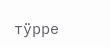тÿрре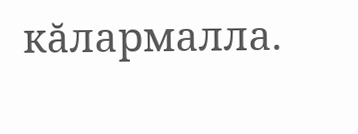кăлармалла.